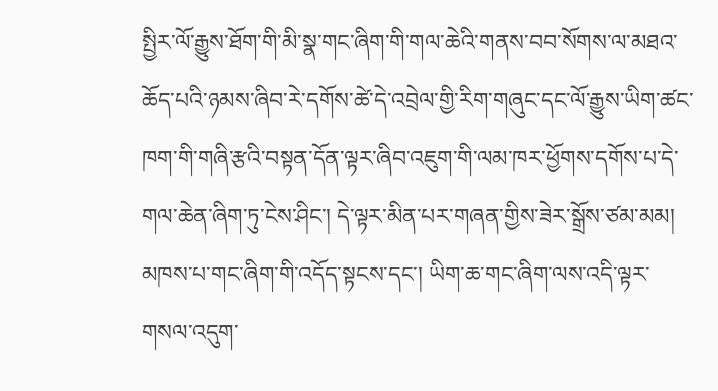སྤྱིར་ལོ་རྒྱུས་ཐོག་གི་མི་སྣ་གང་ཞིག་གི་གལ་ཆེའི་གནས་བབ་སོགས་ལ་མཐའ་ཆོད་པའི་ཉམས་ཞིབ་རེ་དགོས་ཚེ་དེ་འབྲེལ་གྱི་རིག་གཞུང་དང་ལོ་རྒྱུས་ཡིག་ཚང་ཁག་གི་གཞི་རྩའི་བསྟན་དོན་ལྟར་ཞིབ་འཇུག་གི་ལམ་ཁར་ཕྱོགས་དགོས་པ་དེ་གལ་ཆེན་ཞིག་ཏུ་ངེས་ཤིང་། དེ་ལྟར་མིན་པར་གཞན་གྱིས་ཟེར་སྒྲོས་ཙམ་མམ། མཁས་པ་གང་ཞིག་གི་འདོད་སྟངས་དང་། ཡིག་ཆ་གང་ཞིག་ལས་འདི་ལྟར་གསལ་འདུག་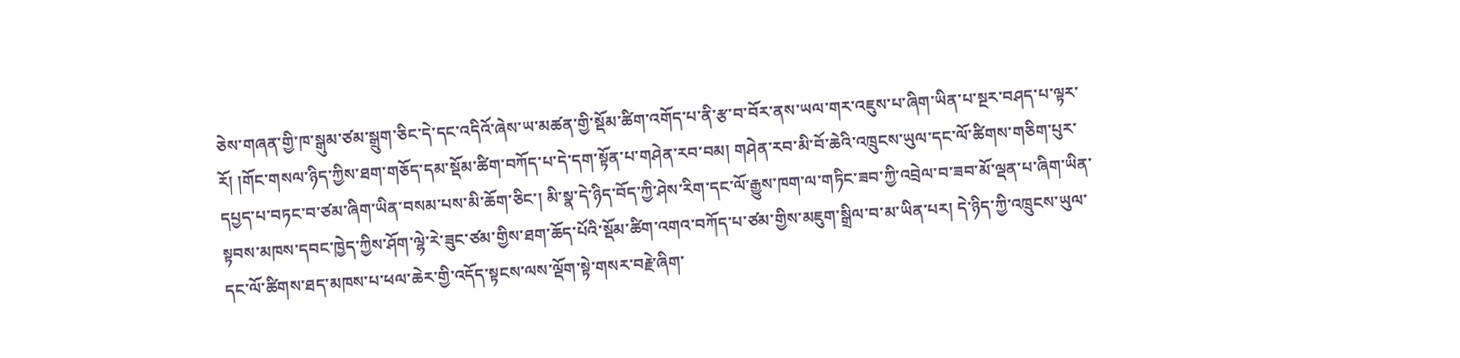ཅེས་གཞན་གྱི་ཁ་སྒུམ་ཙམ་སྒྲུག་ཅིང་དེ་དང་འདིའོ་ཞེས་ཡ་མཚན་གྱི་སྡོམ་ཚིག་འགོད་པ་ནི་རྩ་བ་བོར་ནས་ཡལ་གར་འཇུས་པ་ཞིག་ཡིན་པ་སྔར་བཤད་པ་ལྟར་རོ། །གོང་གསལ་ཉིད་ཀྱིས་ཐག་གཅོད་དམ་སྡོམ་ཚིག་བཀོད་པ་དེ་དག་སྟོན་པ་གཤེན་རབ་བམ། གཤེན་རབ་མི་བོ་ཆེའི་འཁྲུངས་ཡུལ་དང་ལོ་ཚིགས་གཅིག་པུར་དཔྱད་པ་བཏང་བ་ཙམ་ཞིག་ཡིན་བསམ་པས་མི་ཆོག་ཅིང་། མི་སྣ་དེ་ཉིད་བོད་ཀྱི་ཤེས་རིག་དང་ལོ་རྒྱུས་ཁག་ལ་གཏིང་ཟབ་ཀྱི་འབྲེལ་བ་ཟབ་མོ་ལྡན་པ་ཞིག་ཡིན་སྟབས་མཁས་དབང་ཁྱེད་ཀྱིས་ཤོག་ལྷེ་རེ་ཟུང་ཙམ་གྱིས་ཐག་ཆོད་པོའི་སྡོམ་ཚིག་འགའ་བཀོད་པ་ཙམ་གྱིས་མཇུག་སྒྲིལ་བ་མ་ཡིན་པར། དེ་ཉིད་ཀྱི་འཁྲུངས་ཡུལ་དང་ལོ་ཚིགས་ཐད་མཁས་པ་ཕལ་ཆེར་གྱི་འདོད་སྟངས་ལས་ལྡོག་སྟེ་གསར་བརྗེ་ཞིག་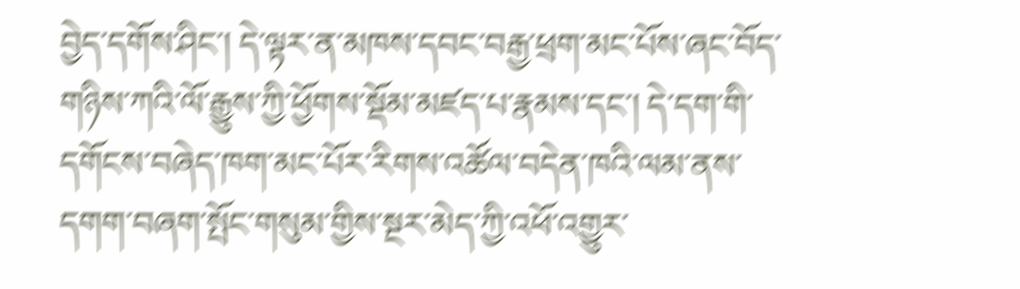བྱེད་དགོས་ཤིང་། དེ་ལྟར་ན་མཁས་དབང་བརྒྱ་ཕྲག་མང་པོས་ཞང་བོད་གཉིས་ཀའི་ལོ་རྒྱུས་ཀྱི་ཕྱོགས་སྡོམ་མཛད་པ་རྣམས་དང་། དེ་དག་གི་དགོངས་བཞེད་ཁག་མང་པོར་རིགས་འཚོལ་བདེན་ཁའི་ལམ་ནས་དགག་བཞག་སྤོང་གསུམ་གྱིས་སྔར་མེད་ཀྱི་འཕོ་འགྱུར་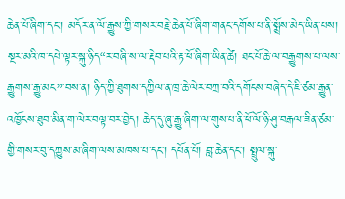ཆེན་པོ་ཞིག་དང་། མདོར་ན་ལོ་རྒྱུས་ཀྱི་གསར་བརྗེ་ཆེན་པོ་ཞིག་གནང་དགོས་པ་ནི་སྨྲོས་མེད་ཡིན་པས། སྔར་མའི་ཁ་དཔེ་ལྟར་སྐུ་ཉིད“ར་བཞི་ས་ལ་རྡེབ་པའི་རྟ་ཕོ་ཞིག་ཡིན་ཚེ། ཐང་པོ་ཆེ་ལ་བརྒྱུགས་པ་ལས་རྒྱུགས་རྒྱུ་མང”་བས་ན། ཉིད་ཀྱི་ཐུགས་དཀྱིལ་ན་ཁྲ་ཆེ་ལེར་བཀྲ་བའི་དགོངས་བཞེད་དེ་ཇི་ཙམ་རྒྱུན་འཁྱོངས་ཐུབ་མིན་ག་ལེར་བལྟ་བར་བྱེད། ཆེད་དུ་ཞུ་རྒྱུ་ཞིག་ལ་གུས་པ་ནི་ཕོ་ལོ་ཉི་ཤུ་བརྒལ་ཟིན་ཙམ་གྱི་གསར་བུ་དཀྱུས་མ་ཞིག་ལས་མཁས་པ་དང་། དཔོན་པོ། བླ་ཆེན་དང་། སྤྲུལ་སྐུ་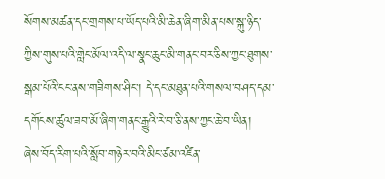སོགས་མཚན་དང་གྲགས་པ་ཡོད་པའི་མི་ཆེན་ཞིག་མིན་པས་སྐུ་ཉིད་ཀྱིས་གུས་པའི་གླེང་མོལ་འདི་ལ་སྣང་ཆུང་མི་གནང་བར་ཅིས་ཀྱང་ཐུགས་སྒམ་པོའི་ངང་ནས་གཟིགས་ཤིང་། དེ་དང་མཐུན་པའི་གསལ་བཤད་དམ་དགོངས་ཚུལ་ཟབ་མོ་ཞིག་གནང་རྒྱུའི་རེ་བ་ཅི་ནས་ཀྱང་ཆེ་བ་ཡིན།
ཞེས་བོད་རིག་པའི་སློབ་གཉེར་བའི་མིང་ཙམ་འཛིན་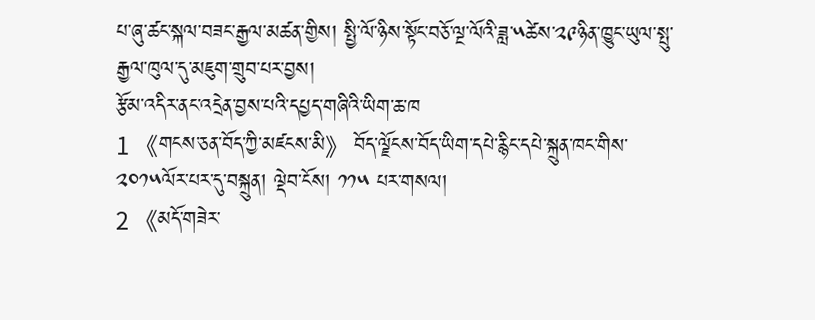པ་ཞུ་ཚང་སྐལ་བཟང་རྒྱལ་མཚན་གྱིས། སྤྱི་ལོ་ཉིས་སྟོང་བཅོ་ལྔ་ལོའི་ཟླ་༥ཚེས་༢༩ཉིན་ཁྱུང་ཡུལ་སྤུ་རྒྱལ་ཁུལ་དུ་མཇུག་གྲུབ་པར་བྱས།
རྩོམ་འདིར་ནང་འདྲེན་བྱས་པའི་དཔྱད་གཞིའི་ཡིག་ཆ་ཁ
1 《གངས་ཅན་བོད་ཀྱི་མཛངས་མི》 བོད་ལྗོངས་བོད་ཡིག་དཔེ་རྙིང་དཔེ་སྐྲུན་ཁང་གིས་༢༠༡༥ལོར་པར་དུ་བསྐྲུན། ལྡེབ་ངོས། ༡༡༥ པར་གསལ།
2 《མདོ་གཟེར་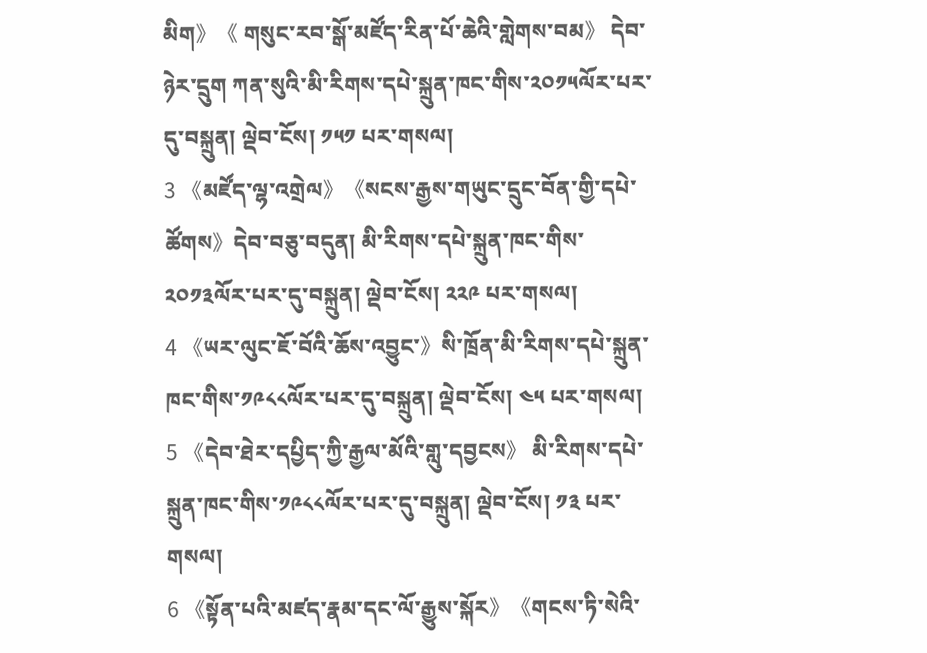མིག》《 གསུང་རབ་སྒོ་མཛོད་རིན་པོ་ཆེའི་གླེགས་བམ》 དེབ་ཉེར་དྲུག ཀན་སུའི་མི་རིགས་དཔེ་སྐྲུན་ཁང་གིས་༢༠༡༥ལོར་པར་དུ་བསྐྲུན། ལྡེབ་ངོས། ༡༥༡ པར་གསལ།
3 《མཛོད་ལྷ་འགྲེལ》《སངས་རྒྱས་གཡུང་དྲུང་བོན་གྱི་དཔེ་ཚོགས》དེབ་བཅུ་བདུན། མི་རིགས་དཔེ་སྐྲུན་ཁང་གིས་༢༠༡༣ལོར་པར་དུ་བསྐྲུན། ལྡེབ་ངོས། ༢༢༩ པར་གསལ།
4 《ཡར་ལུང་ཇོ་བོའི་ཆོས་འབྱུང་》སི་ཁྲོན་མི་རིགས་དཔེ་སྐྲུན་ཁང་གིས་༡༩༨༨ལོར་པར་དུ་བསྐྲུན། ལྡེབ་ངོས། ༤༥ པར་གསལ།
5 《དེབ་ཐེར་དཔྱིད་ཀྱི་རྒྱལ་མོའི་གླུ་དབྱངས》 མི་རིགས་དཔེ་སྐྲུན་ཁང་གིས་༡༩༨༨ལོར་པར་དུ་བསྐྲུན། ལྡེབ་ངོས། ༡༣ པར་གསལ།
6 《སྟོན་པའི་མཛད་རྣམ་དང་ལོ་རྒྱུས་སྐོར》《གངས་ཏི་སེའི་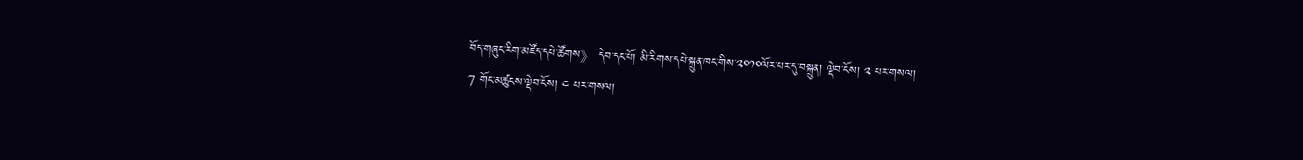བོད་གཞུང་རིག་མཛོད་དཔེ་ཚོགས》 དེབ་དང་པོ། མི་རིགས་དཔེ་སྐྲུན་ཁང་གིས་༢༠༡༠ལོར་པར་དུ་བསྐྲུན། ལྡེབ་ངོས། ༢ པར་གསལ།
7 གོང་མཚུངས་ལྡེབ་ངོས། ༤ པར་གསལ།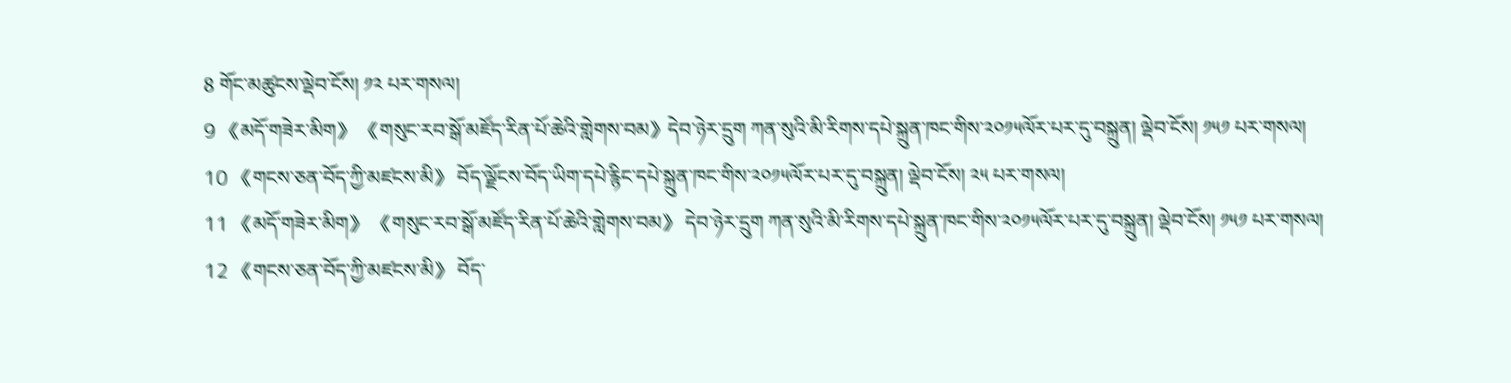8 གོང་མཚུངས་ལྡེབ་ངོས། ༡༢ པར་གསལ།
9 《མདོ་གཟེར་མིག》 《གསུང་རབ་སྒོ་མཛོད་རིན་པོ་ཆེའི་གླེགས་བམ》དེབ་ཉེར་དྲུག ཀན་སུའི་མི་རིགས་དཔེ་སྐྲུན་ཁང་གིས་༢༠༡༥ལོར་པར་དུ་བསྐྲུན། ལྡེབ་ངོས། ༡༥༡ པར་གསལ།
10 《གངས་ཅན་བོད་ཀྱི་མཛངས་མི》 བོད་ལྗོངས་བོད་ཡིག་དཔེ་རྙིང་དཔེ་སྐྲུན་ཁང་གིས་༢༠༡༥ལོར་པར་དུ་བསྐྲུན། ལྡེབ་ངོས། ༢༥ པར་གསལ།
11 《མདོ་གཟེར་མིག》 《གསུང་རབ་སྒོ་མཛོད་རིན་པོ་ཆེའི་གླེགས་བམ》 དེབ་ཉེར་དྲུག ཀན་སུའི་མི་རིགས་དཔེ་སྐྲུན་ཁང་གིས་༢༠༡༥ལོར་པར་དུ་བསྐྲུན། ལྡེབ་ངོས། ༡༥༡ པར་གསལ།
12 《གངས་ཅན་བོད་ཀྱི་མཛངས་མི》 བོད་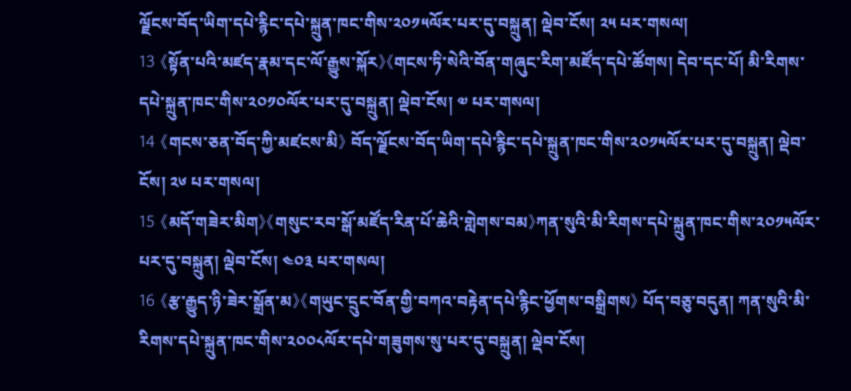ལྗོངས་བོད་ཡིག་དཔེ་རྙིང་དཔེ་སྐྲུན་ཁང་གིས་༢༠༡༥ལོར་པར་དུ་བསྐྲུན། ལྡེབ་ངོས། ༢༥ པར་གསལ།
13 《སྟོན་པའི་མཛད་རྣམ་དང་ལོ་རྒྱུས་སྐོར》《གངས་ཏི་སེའི་བོན་གཞུང་རིག་མཛོད་དཔེ་ཚོགས། དེབ་དང་པོ། མི་རིགས་དཔེ་སྐྲུན་ཁང་གིས་༢༠༡༠ལོར་པར་དུ་བསྐྲུན། ལྡེབ་ངོས། ༧ པར་གསལ།
14 《གངས་ཅན་བོད་ཀྱི་མཛངས་མི》 བོད་ལྗོངས་བོད་ཡིག་དཔེ་རྙིང་དཔེ་སྐྲུན་ཁང་གིས་༢༠༡༥ལོར་པར་དུ་བསྐྲུན། ལྡེབ་ངོས། ༢༦ པར་གསལ།
15 《མདོ་གཟེར་མིག》《གསུང་རབ་སྒོ་མཛོད་རིན་པོ་ཆེའི་གླེགས་བམ》ཀན་སུའི་མི་རིགས་དཔེ་སྐྲུན་ཁང་གིས་༢༠༡༥ལོར་པར་དུ་བསྐྲུན། ལྡེབ་ངོས། ༤༠༣ པར་གསལ།
16 《རྩ་རྒྱུད་ཉི་ཟེར་སྒྲོན་མ》《གཡུང་དྲུང་བོན་གྱི་བཀའ་བརྟེན་དཔེ་རྙིང་ཕྱོགས་བསྒྲིགས》 པོད་བཅུ་བདུན། ཀན་སུའི་མི་རིགས་དཔེ་སྐྲུན་ཁང་གིས་༢༠༠༨ལོར་དཔེ་གཟུགས་སུ་པར་དུ་བསྐྲུན། ལྡེབ་ངོས།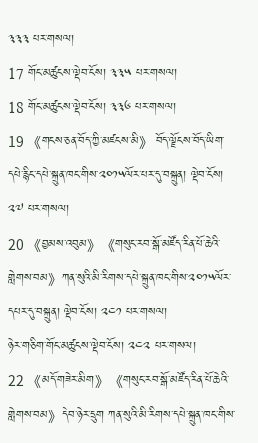༣༣༣ པར་གསལ།
17 གོང་མཚུངས་ལྡེབ་ངོས། ༣༣༥ པར་གསལ།
18 གོང་མཚུངས་ལྡེབ་ངོས། ༣༣༦ པར་གསལ།
19 《གངས་ཅན་བོད་ཀྱི་མཛངས་མི》 བོད་ལྗོངས་བོད་ཡིག་དཔེ་རྙིང་དཔེ་སྐྲུན་ཁང་གིས་༢༠༡༥ལོར་པར་དུ་བསྐྲུན། ལྡེབ་ངོས། ༢༧ པར་གསལ།
20 《བྱམས་འབུམ》《གསུང་རབ་སྒོ་མཛོད་རིན་པོ་ཆེའི་གླེགས་བམ》ཀན་སུའི་མི་རིགས་དཔེ་སྐྲུན་ཁང་གིས་༢༠༡༥ལོར་དཔར་དུ་བསྐྲུན། ལྡེབ་ངོས། ༢༤༡ པར་གསལ།
ཉེར་གཅིག་གོང་མཚུངས་ལྡེབ་ངོས། ༢༤༢ པར་གསལ།
22 《མདོ་གཟེར་མིག》《གསུང་རབ་སྒོ་མཛོད་རིན་པོ་ཆེའི་གླེགས་བམ》དེབ་ཉེར་དྲུག ཀན་སུའི་མི་རིགས་དཔེ་སྐྲུན་ཁང་གིས་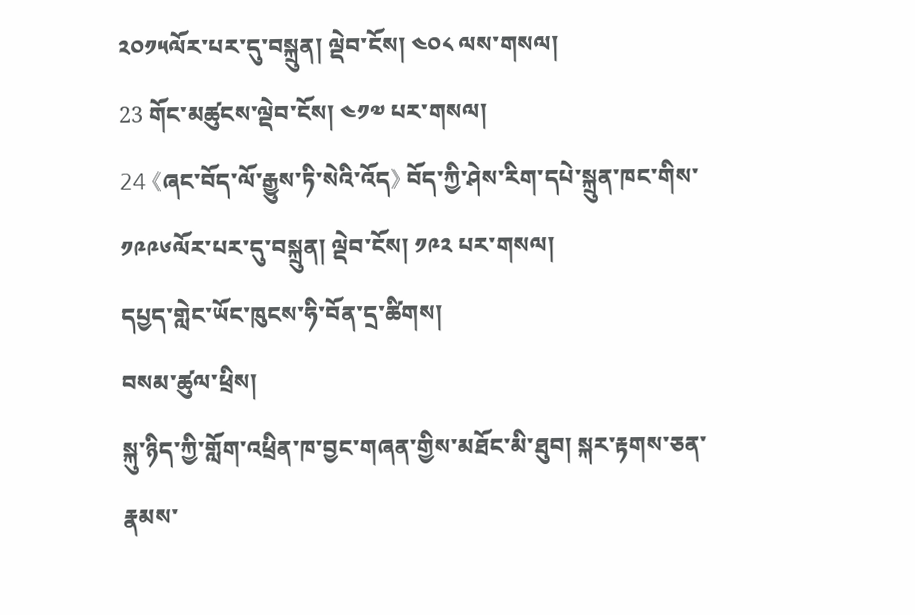༢༠༡༥ལོར་པར་དུ་བསྐྲུན། ལྡེབ་ངོས། ༤༠༨ ལས་གསལ།
23 གོང་མཚུངས་ལྡེབ་ངོས། ༤༡༧ པར་གསལ།
24 《ཞང་བོད་ལོ་རྒྱུས་ཏི་སེའི་འོད》 བོད་ཀྱི་ཤེས་རིག་དཔེ་སྐྲུན་ཁང་གིས་༡༩༩༦ལོར་པར་དུ་བསྐྲུན། ལྡེབ་ངོས། ༡༩༢ པར་གསལ།
དཔྱད་གླེང་ཡོང་ཁུངས་ཧི་བོན་དྲ་ཚིགས།
བསམ་ཚུལ་ཕྲིས།
སྐུ་ཉིད་ཀྱི་གློག་འཕྲིན་ཁ་བྱང་གཞན་གྱིས་མཐོང་མི་ཐུབ། སྐར་རྟགས་ཅན་རྣམས་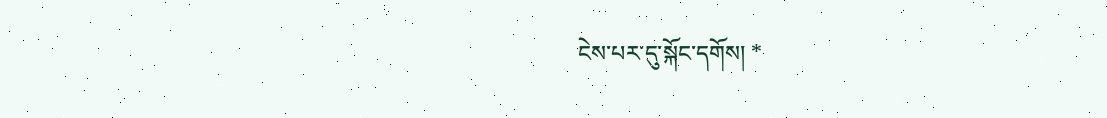ངེས་པར་དུ་སྐོང་དགོས། *